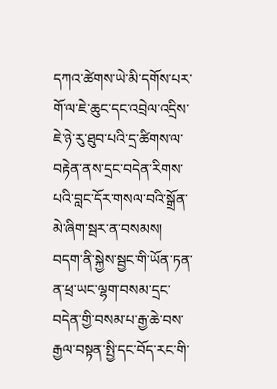དཀའ་ཚེགས་ཡེ་མི་དགོས་པར་གོ་ལ་ཇེ་ཆུང་དང་འབྲེལ་འདྲིས་ཇེ་ཉེ་རུ་ཐུབ་པའི་དྲ་ཚིགས་ལ་བརྟེན་ནས་དྲང་བདེན་རིགས་པའི་བླང་དོར་གསལ་བའི་སྒྲོན་མེ་ཞིག་སྦར་ན་བསམས། བདག་ནི་སྐྱེས་སྦྱང་གི་ཡོན་ཏན་ན་ཕྲ་ཡང་ལྷག་བསམ་དྲང་བདེན་གྱི་བསམ་པ་རྒྱ་ཆེ་བས་རྒྱལ་བསྟན་སྤྱི་དང་བོད་རང་གི་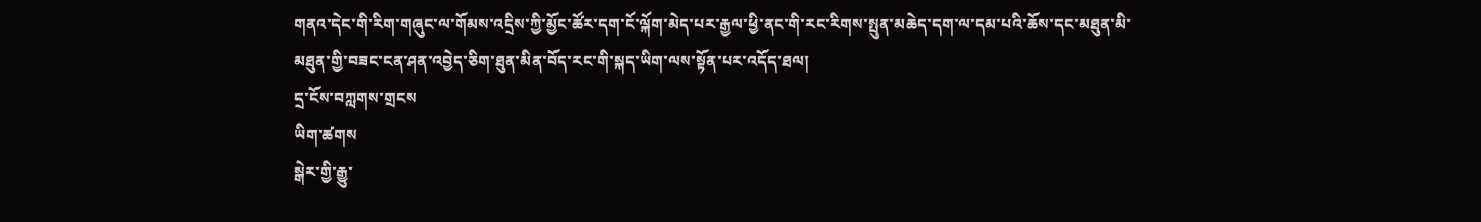གནའ་དེང་གི་རིག་གཞུང་ལ་གོམས་འདྲིས་ཀྱི་མྱོང་ཚོར་དག་ངོ་ལྐོག་མེད་པར་རྒྱལ་ཕྱི་ནང་གི་རང་རིགས་སྤུན་མཆེད་དག་ལ་དམ་པའི་ཆོས་དང་མཐུན་མི་མཐུན་གྱི་བཟང་ངན་ཤན་འབྱེད་ཅིག་ཐུན་མིན་བོད་རང་གི་སྐད་ཡིག་ལས་སྟོན་པར་འདོད་ཐལ།
དྲ་ངོས་བཀླགས་གྲངས
ཡིག་ཚགས
སྒེར་གྱི་རྒྱུ་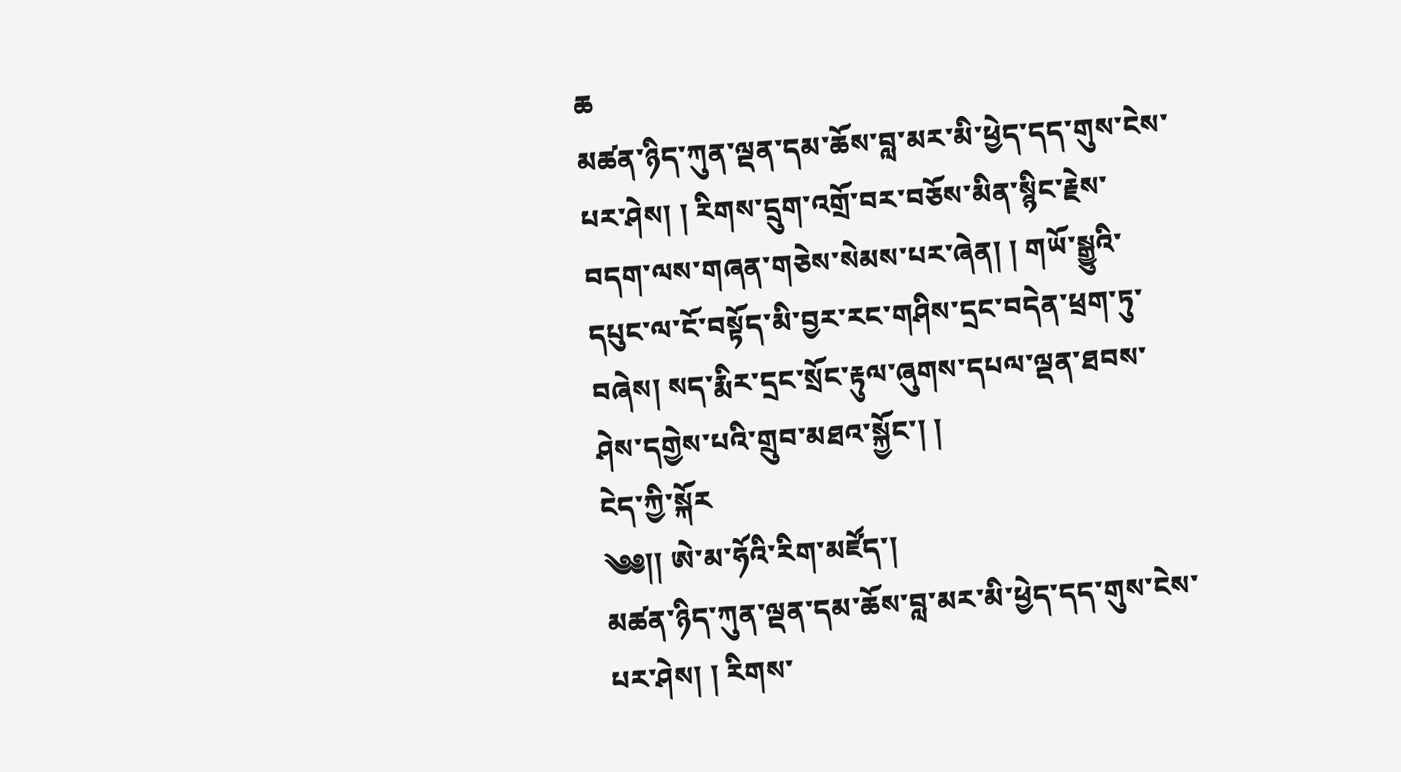ཆ
མཚན་ཉིད་ཀུན་ལྡན་དམ་ཆོས་བླ་མར་མི་ཕྱེད་དད་གུས་ངེས་པར་ཤེས། ། རིགས་དྲུག་འགྲོ་བར་བཅོས་མིན་སྙིང་རྗེས་བདག་ལས་གཞན་གཅེས་སེམས་པར་ཞེན། ། གཡོ་སྒྱུའི་དཔུང་ལ་ངོ་བསྟོད་མི་བྱར་རང་གཤིས་དྲང་བདེན་ཕྲག་ཏུ་བཞེས། སད་རྨིར་དྲང་སྲོང་རྟུལ་ཞུགས་དཔལ་ལྡན་ཐབས་ཤེས་དགྱེས་པའི་གྲུབ་མཐའ་སྐྱོང་། །
ངེད་ཀྱི་སྐོར
༄༅།། ཨེ་མ་ཧོའི་རིག་མཛོད་།
མཚན་ཉིད་ཀུན་ལྡན་དམ་ཆོས་བླ་མར་མི་ཕྱེད་དད་གུས་ངེས་པར་ཤེས། ། རིགས་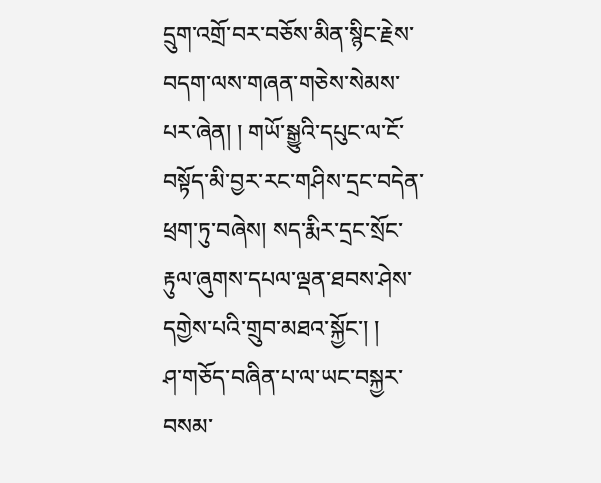དྲུག་འགྲོ་བར་བཅོས་མིན་སྙིང་རྗེས་བདག་ལས་གཞན་གཅེས་སེམས་པར་ཞེན། ། གཡོ་སྒྱུའི་དཔུང་ལ་ངོ་བསྟོད་མི་བྱར་རང་གཤིས་དྲང་བདེན་ཕྲག་ཏུ་བཞེས། སད་རྨིར་དྲང་སྲོང་རྟུལ་ཞུགས་དཔལ་ལྡན་ཐབས་ཤེས་དགྱེས་པའི་གྲུབ་མཐའ་སྐྱོང་། །
ཤ་གཅོད་བཞིན་པ་ལ་ཡང་བསྐྱར་བསམ་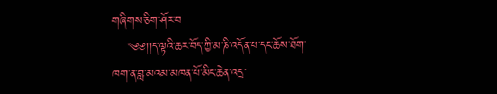གཞིགས་ཅིག་ཤོར་བ
    ༄༅།།ད་ལྟའི་ཆར་བོད་ཀྱི་མ་ཎི་འདོན་པ་དང་ཆོས་ཐོག་ཁག་ན་བླ་མའམ་མཁན་པོ་མིང་ཆེན་འདྲ་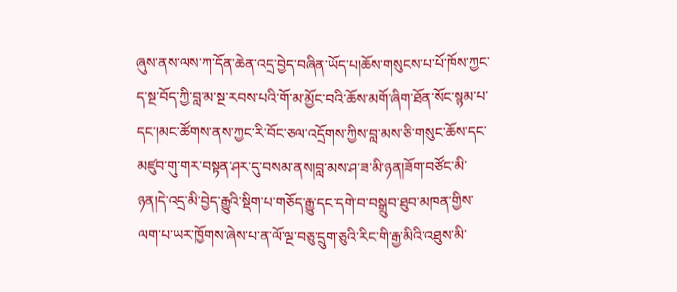ཞུས་ནས་ལས་ཀ་དོན་ཆེན་འདྲ་བྱེད་བཞིན་ཡོད་པ།ཆོས་གསུངས་པ་པོ་ཁོས་ཀྱང་ད་སྔ་བོད་ཀྱི་བླ་མ་སྔ་རབས་པའི་གོ་མ་མྱོང་བའི་ཆོས་མགོ་ཞིག་ཐོན་སོང་སྙམ་པ་དང་།མང་ཚོགས་ནས་ཀྱང་རི་བོང་ཅལ་འདྲོགས་ཀྱིས་བླ་མས་ཅི་གསུང་ཆོས་དང་མཛུབ་གུ་གར་བསྟན་ཤར་དུ་བསམ་ནས།བླ་མས་ཤ་ཟ་མི་ཉན།ཟོག་བཙོང་མི་ཉན།དེ་འདྲ་མི་བྱེད་རྒྱུའི་སྡིག་པ་གཅོད་རྒྱུ་དང་དགེ་བ་བསྒྲུབ་ཐུབ་མཁན་གྱིས་ལག་པ་ཡར་ཁྱོགས་ཞེས་པ་ན་ལོ་ལྔ་བཅུ་དྲུག་ཅུའི་རིང་གི་རྒྱ་མིའི་འཐུས་མི་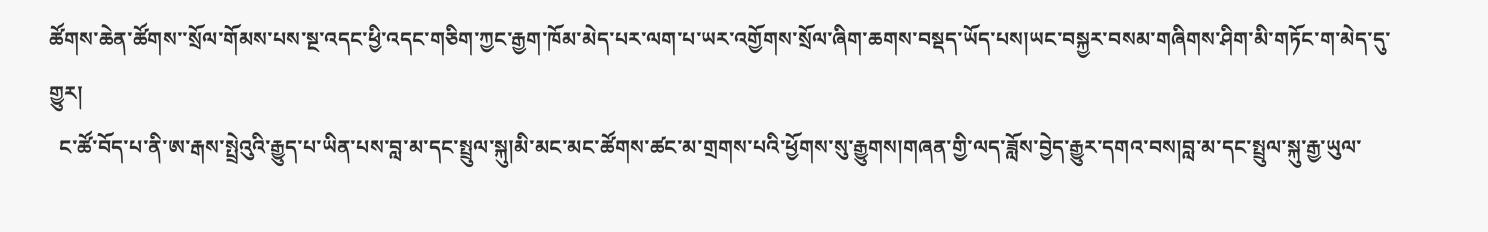ཚོགས་ཆེན་ཚོགས་་སྲོལ་གོམས་པས་སྔ་འདང་ཕྱི་འདང་གཅིག་ཀྱང་རྒྱག་ཁོམ་མེད་པར་ལག་པ་ཡར་འགྱོགས་སྲོལ་ཞིག་ཆགས་བསྡད་ཡོད་པས།ཡང་བསྐྱར་བསམ་གཞིགས་ཤིག་མི་གཏོང་ག་མེད་དུ་གྱུར།
  ང་ཚོ་བོད་པ་ནི་ཨ་རྒས་སྤྲེའུའི་རྒྱུད་པ་ཡིན་པས་བླ་མ་དང་སྤྲུལ་སྐུ།མི་མང་མང་ཚོགས་ཚང་མ་གྲགས་པའི་ཕྱོགས་སུ་རྒྱུགས།གཞན་གྱི་ལད་ཟློས་བྱེད་རྒྱུར་དགའ་བས།བླ་མ་དང་སྤྲུལ་སྐུ་རྒྱ་ཡུལ་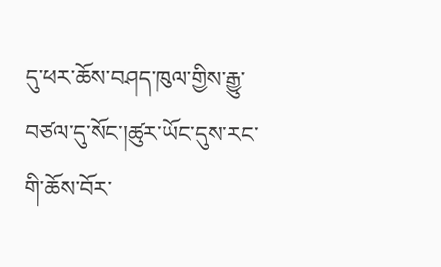དུ་ཕར་ཆོས་བཤད་ཁུལ་གྱིས་རྒྱུ་བཙལ་དུ་སོང་།ཚུར་ཡོང་དུས་རང་གི་ཆོས་བོར་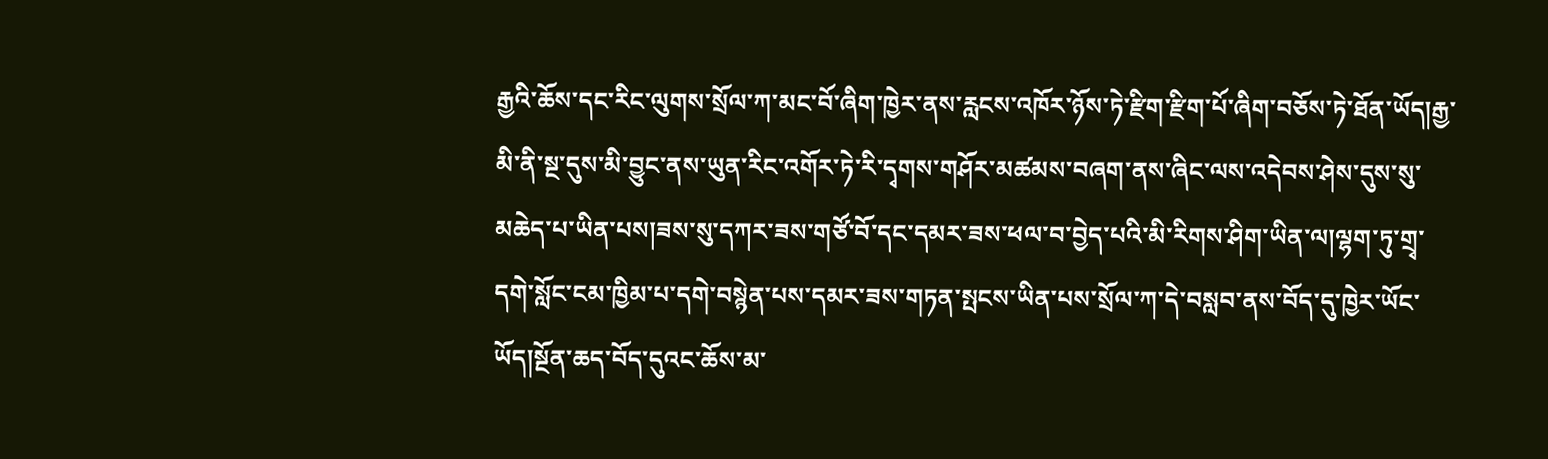རྒྱའི་ཆོས་དང་རིང་ལུགས་སྲོལ་ཀ་མང་བོ་ཞིག་ཁྱེར་ནས་རླངས་འཁོར་ཉོས་ཏེ་རྫིག་རྫིག་པོ་ཞིག་བཅོས་ཏེ་ཐོན་ཡོད།རྒྱ་མི་ནི་སྔ་དུས་མི་བྱུང་ནས་ཡུན་རིང་འགོར་ཏེ་རི་དྭགས་གཤོར་མཚམས་བཞག་ནས་ཞིང་ལས་འདེབས་ཤེས་དུས་སུ་མཆེད་པ་ཡིན་པས།ཟས་སུ་དཀར་ཟས་གཙོ་བོ་དང་དམར་ཟས་ཕལ་བ་བྱེད་པའི་མི་རིགས་ཤིག་ཡིན་ལ།ལྷག་ཏུ་གྲྭ་དགེ་སློང་ངམ་ཁྱིམ་པ་དགེ་བསྙེན་པས་དམར་ཟས་གཏན་སྤངས་ཡིན་པས་སྲོལ་ཀ་དེ་བསླབ་ནས་བོད་དུ་ཁྱེར་ཡོང་ཡོད།སྔོན་ཆད་བོད་དུའང་ཆོས་མ་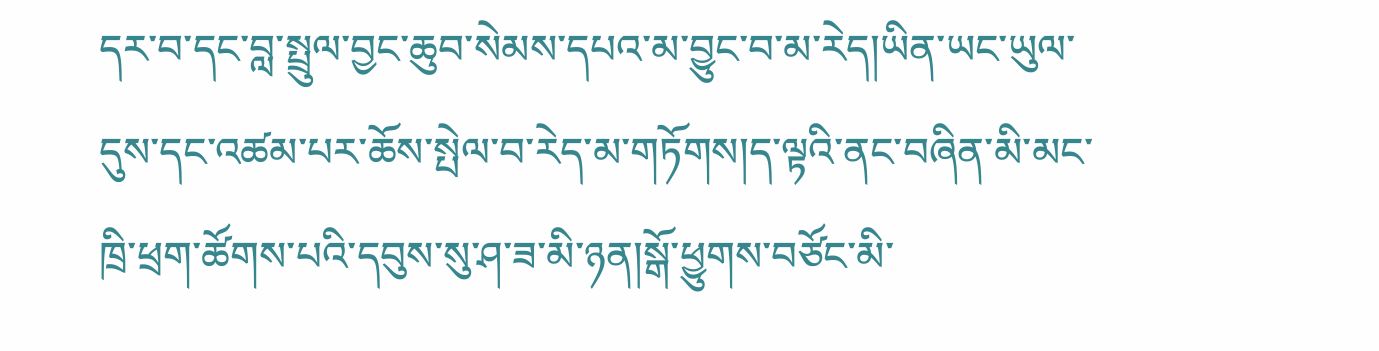དར་བ་དང་བླ་སྤྲུལ་བྱང་ཆུབ་སེམས་དཔའ་མ་བྱུང་བ་མ་རེད།ཡིན་ཡང་ཡུལ་དུས་དང་འཚམ་པར་ཆོས་སྤེལ་བ་རེད་མ་གཏོགས།ད་ལྟའི་ནང་བཞིན་མི་མང་ཁྲི་ཕྲག་ཚོགས་པའི་དབུས་སུ་ཤ་ཟ་མི་ཉན།སྒོ་ཕྱུགས་བཙོང་མི་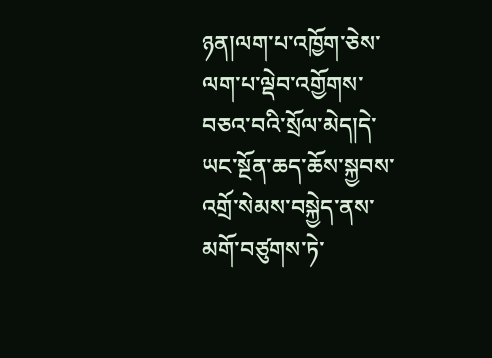ཉན།ལག་པ་འཁྱོག་ཅེས་ལག་པ་ལྡེབ་འགྱོགས་བཅའ་བའི་སྲོལ་མེད།དེ་ཡང་སྔོན་ཆད་ཆོས་སྐྱབས་འགྲོ་སེམས་བསྐྱེད་ནས་མགོ་བཙུགས་ཏེ་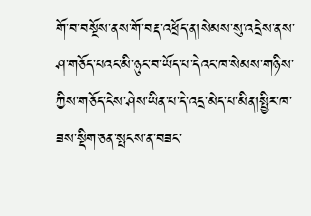གོ་བ་བསྔོས་ནས་གོ་བརྡ་འཕྲོད་ན།སེམས་སུ་འདྲེས་ནས་ཤ་གཅོད་པའང་མི་ཉུང་བ་ཡོད་པ་དེའང་ཁ་སེམས་གཉིས་ཀྱིས་གཅོད་ངེས་ཤེས་ཡིན་པ་དེ་འདྲ་མེད་པ་མིན།སྤྱིར་ཁ་ཟས་སྡིག་ཅན་སྤངས་ན་བཟང་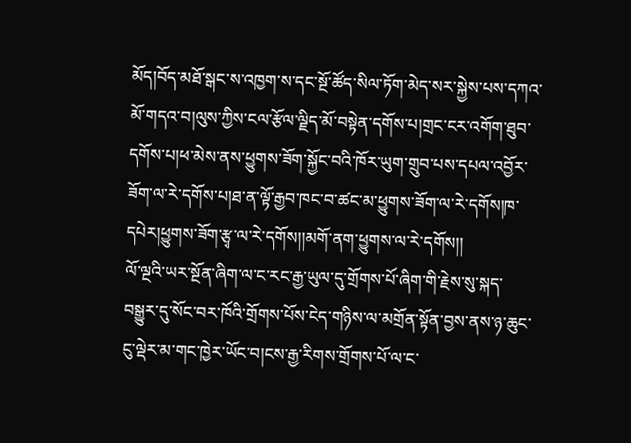མོད།བོད་མཐོ་སྒང་ས་འཁྱག་ས་དང་སྔོ་ཚོད་སིལ་ཏོག་མེད་སར་སྐྱེས་པས་དཀའ་མོ་གདའ་བ།ལུས་ཀྱིས་ངལ་རྩོལ་ལྗིད་མོ་བསྟེན་དགོས་པ།གྲང་ངར་འགོག་ཐུབ་དགོས་པ།ཕ་མེས་ནས་ཕྱུགས་ཟོག་སྐྱོང་བའི་ཁོར་ཡུག་གྲུབ་པས་དཔལ་འབྱོར་ཟོག་ལ་རེ་དགོས་པ།ཐ་ན་ལྟོ་རྒྱབ་ཁང་བ་ཚང་མ་ཕྱུགས་ཟོག་ལ་རེ་དགོས།ཁ་དཔེར།ཕྱུགས་ཟོག་རྩྭ་ལ་རེ་དགོས།།མགོ་ནག་ཕྱུགས་ལ་རེ་དགོས།།
ལོ་ལྔའི་ཡར་སྔོན་ཞིག་ལ་ང་རང་རྒྱ་ཡུལ་དུ་གྲོགས་པོ་ཞིག་གི་རྗེས་སུ་སྐད་བསྒྱུར་དུ་སོང་བར་ཁོའི་གྲོགས་པོས་ངེད་གཉིས་ལ་མགྲོན་སྟོན་བྱས་ནས་ཉ་ཆུང་ངུ་ལྡེར་མ་གང་ཁྱེར་ཡོང་བ།ངས་རྒྱ་རིགས་གྲོགས་པོ་ལ་ང་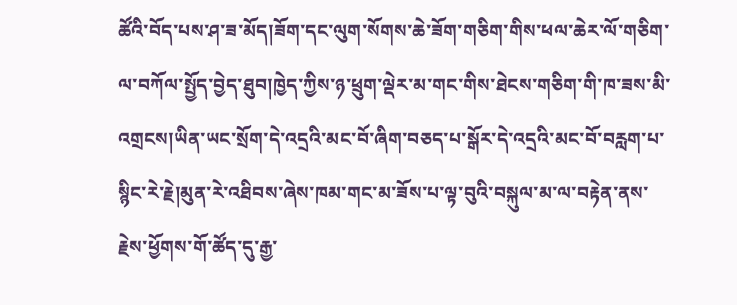ཚོའི་བོད་པས་ཤ་ཟ་མོད།ཟོག་དང་ལུག་སོགས་ཆེ་ཟོག་གཅིག་གིས་ཕལ་ཆེར་ལོ་གཅིག་ལ་བཀོལ་སྤྱོད་བྱེད་ཐུབ།ཁྱེད་ཀྱིས་ཉ་ཕྲུག་ལྡེར་མ་གང་གིས་ཐེངས་གཅིག་གི་ཁ་ཟས་མི་འགྲངས།ཡིན་ཡང་སྲོག་དེ་འདྲའི་མང་བོ་ཞིག་བཅད་པ་སྒོར་དེ་འདྲའི་མང་བོ་བརླག་པ་སྙིང་རེ་རྗེ།མུན་རེ་འཐིབས་ཞེས་ཁམ་གང་མ་ཟོས་པ་ལྟ་བུའི་བསྐུལ་མ་ལ་བརྟེན་ནས་རྗེས་ཕྱོགས་གོ་ཚོད་དུ་རྒྱ་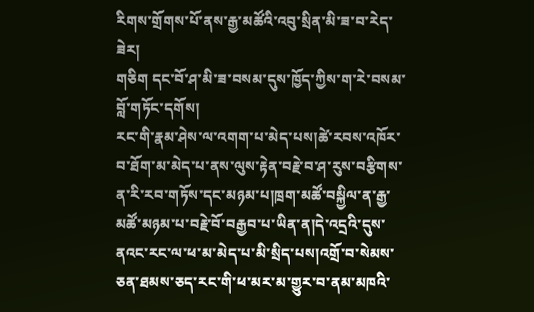རིགས་གྲོགས་པོ་ནས་རྒྱ་མཚོའི་འབུ་སྲིན་མི་ཟ་བ་རེད་ཟེར།
གཅིག དང་བོ་ཤ་མི་ཟ་བསམ་དུས་ཁྱོད་ཀྱིས་ག་རེ་བསམ་བློ་གཏོང་དགོས།
རང་གི་རྣམ་ཤེས་ལ་འགག་པ་མེད་པས།ཚེ་རབས་འཁོར་བ་ཐོག་མ་མེད་པ་ནས་ལུས་རྟེན་བརྗེ་བ་ཤ་རུས་བརྩིགས་ན་རི་རབ་གཏོས་དང་མཉམ་པ།ཁྲག་མཚོ་བསྐྱིལ་ན་རྒྱ་མཚོ་མཉམ་པ་བརྗེ་བོ་བརྒྱབ་པ་ཡིན་ན།དེ་འདྲའི་དུས་ནའང་རང་ལ་ཕ་མ་མེད་པ་མི་སྲིད་པས།འགྲོ་བ་སེམས་ཅན་ཐམས་ཅད་རང་གི་ཕ་མར་མ་གྱུར་བ་ནམ་མཁའི་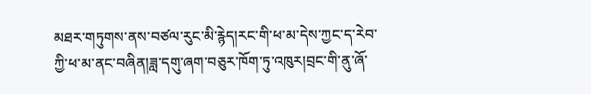མཐར་གཏུགས་ནས་བཙལ་རུང་མི་རྙེད།རང་གི་ཕ་མ་དེས་ཀྱང་ད་རེབ་ཀྱི་ཕ་མ་ནང་བཞིན།ཟླ་དགུ་ཞག་བཅུར་ཁོག་ཏུ་འཁུར།བྲང་གི་ནུ་ཞོ་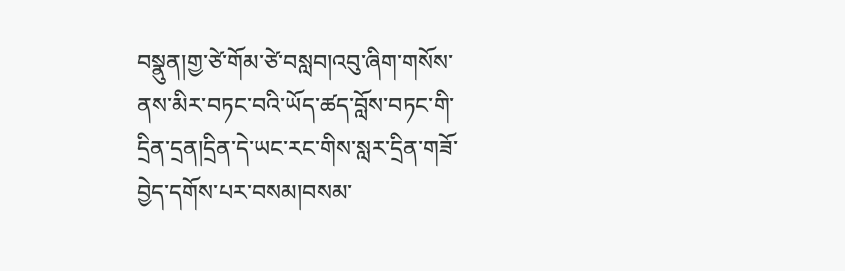བསྣུན།གྱ་ཙེ་གོམ་ཙེ་བསླབ།འབུ་ཞིག་གསོས་ནས་མིར་བཏང་བའི་ཡོད་ཚད་བློས་བཏང་གི་དྲིན་དྲན།དྲིན་དེ་ཡང་རང་གིས་སླར་དྲིན་གཟོ་བྱེད་དགོས་པར་བསམ།བསམ་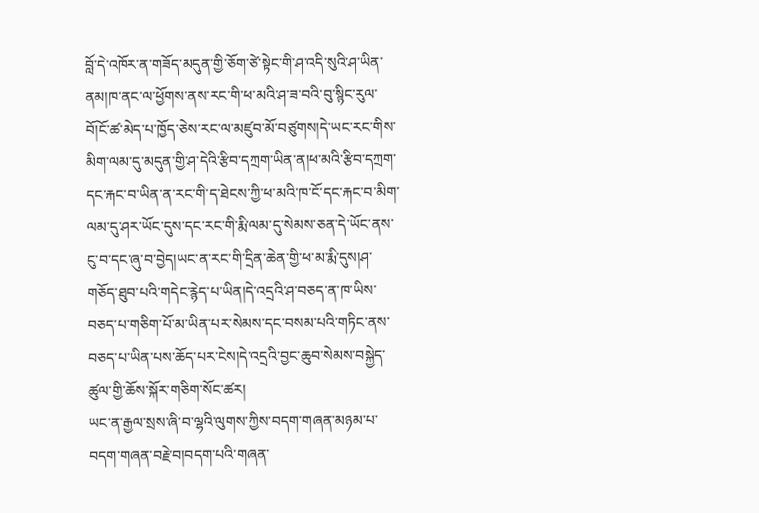བློ་དེ་འཁོར་ན་གཟོད་མདུན་གྱི་ཅོག་ཙེ་སྟེང་གི་ཤ་འདི་སུའི་ཤ་ཡིན་ནམ།ཁ་ནང་ལ་ཕྱོགས་ནས་རང་གི་ཕ་མའི་ཤ་ཟ་བའི་བུ་སྙིང་རུལ་བོ།ངོ་ཚ་མེད་པ་ཁྱོད་ཅེས་རང་ལ་མཛུབ་མོ་བཙུགས།དེ་ཡང་རང་གིས་མིག་ལམ་དུ་མདུན་གྱི་ཤ་དེའི་རྩིབ་དཀྲག་ཡིན་ན།ཕ་མའི་རྩིབ་དཀྲག་དང་རྐང་བ་ཡིན་ན་རང་གི་ད་ཐེངས་ཀྱི་ཕ་མའི་ཁ་ངོ་དང་རྐང་བ་མིག་ལམ་དུ་ཤར་ཡོང་དུས་དང་རང་གི་རྨི་ལམ་དུ་སེམས་ཅན་དེ་ཡོང་ནས་ངུ་བ་དང་ཞུ་བ་བྱེད།ཡང་ན་རང་གི་དྲིན་ཆེན་གྱི་ཕ་མ་རྨི་དུས།ཤ་གཅོད་ཐུབ་པའི་གདེང་རྙེད་པ་ཡིན།དེ་འདྲའི་ཤ་བཅད་ན་ཁ་ཡིས་བཅད་པ་གཅིག་པོ་མ་ཡིན་པར་སེམས་དང་བསམ་པའི་གཏིང་ནས་བཅད་པ་ཡིན་པས་ཆོད་པར་ངེས།དེ་འདྲའི་བྱང་ཆུབ་སེམས་བསྐྱེད་ཚུལ་གྱི་ཆོས་སྐོར་གཅིག་སོང་ཚར།
ཡང་ན་རྒྱལ་སྲས་ཞི་བ་ལྷའི་ལུགས་ཀྱིས་བདག་གཞན་མཉམ་པ་བདག་གཞན་བརྗེ་བ།བདག་པའི་གཞན་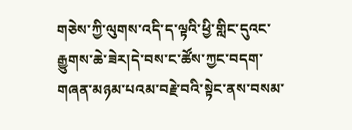གཅེས་ཀྱི་ལུགས་འདི་ད་ལྟའི་ཕྱི་གླིང་དུའང་རྒྱུགས་ཆེ་ཟེར།དེ་བས་ང་ཚོས་ཀྱང་བདག་གཞན་མཉམ་པའམ་བརྗེ་བའི་སྟེང་ནས་བསམ་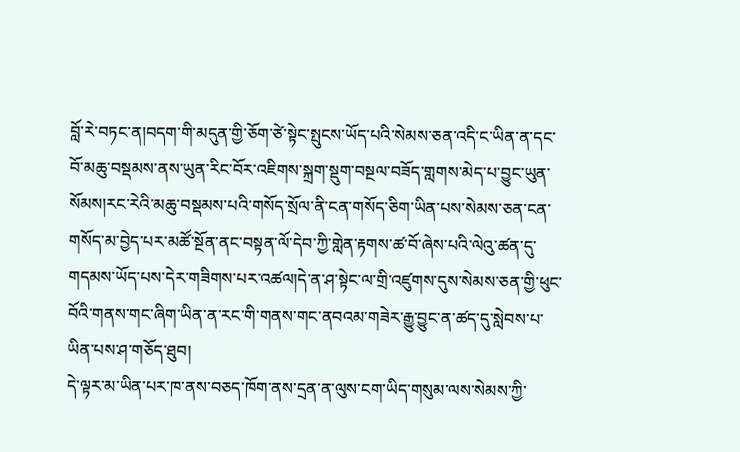བློ་རེ་བཏང་ན།བདག་གི་མདུན་གྱི་ཅོག་ཙེ་སྟེང་སྤུངས་ཡོད་པའི་སེམས་ཅན་འདི་ང་ཡིན་ན་དང་བོ་མཆུ་བསྡམས་ནས་ཡུན་རིང་བོར་འཇིགས་སྐྲག་སྡུག་བསྔལ་བཟོད་གླགས་མེད་པ་བྱུང་ཡུན་སོམས།རང་རེའི་མཆུ་བསྡམས་པའི་གསོད་སྲོལ་ནི་ངན་གསོད་ཅིག་ཡིན་པས་སེམས་ཅན་ངན་གསོད་མ་བྱེད་པར་མཚོ་སྔོན་ནང་བསྟན་ལོ་དེབ་ཀྱི་གླེན་རྟགས་ཚ་བོ་ཞེས་པའི་ལེའུ་ཚན་དུ་གདམས་ཡོད་པས་དེར་གཟིགས་པར་འཚལ།དེ་ན་ཤ་སྟེང་ལ་གྲི་འཛུགས་དུས་སེམས་ཅན་གྱི་ཕུང་བོའི་གནས་གང་ཞིག་ཡིན་ན་རང་གི་གནས་གང་ནབའམ་གཟེར་རྒྱུ་བྱུང་ན་ཚད་དུ་སླེབས་པ་ཡིན་པས་ཤ་གཅོད་ཐུབ།
དེ་ལྟར་མ་ཡིན་པར་ཁ་ནས་བཅད་ཁོག་ནས་དྲན་ན་ལུས་ངག་ཡིད་གསུམ་ལས་སེམས་ཀྱི་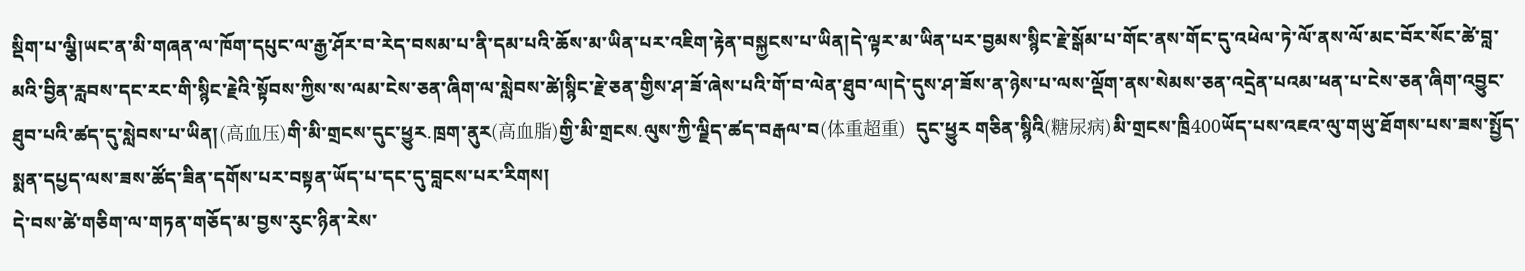སྡིག་པ་ལྕི།ཡང་ན་མི་གཞན་ལ་ཁོག་དཔུང་ལ་རྒྱ་ཤོར་བ་རེད་བསམ་པ་ནི་དམ་པའི་ཆོས་མ་ཡིན་པར་འཇིག་རྟེན་བསྐྱངས་པ་ཡིན།དེ་ལྟར་མ་ཡིན་པར་བྱམས་སྙིང་རྗེ་སྒོམ་པ་གོང་ནས་གོང་དུ་འཕེལ་ཏེ་ལོ་ནས་ལོ་མང་བོར་སོང་ཚེ་བླ་མའི་བྱིན་རླབས་དང་རང་གི་སྙིང་རྗེའི་སྟོབས་ཀྱིས་ས་ལམ་ངེས་ཅན་ཞིག་ལ་སླེབས་ཚེ།སྙིང་རྗེ་ཅན་གྱིས་ཤ་ཟོ་ཞེས་པའི་གོ་བ་ལེན་ཐུབ་ལ།དེ་དུས་ཤ་ཟོས་ན་ཉེས་པ་ལས་ལྡོག་ནས་སེམས་ཅན་འདྲེན་པའམ་ཕན་པ་ངེས་ཅན་ཞིག་འབྱུང་ཐུབ་པའི་ཚད་དུ་སླེབས་པ་ཡིན།(高血压)གི་མི་གྲངས་དུང་ཕྱུར.ཁྲག་ནུར(高血脂)གྱི་མི་གྲངས.ལུས་ཀྱི་ལྗིད་ཚད་བརྒལ་བ(体重超重)  དུང་ཕྱུར གཅིན་སྙིའི(糖尿病)མི་གྲངས་ཁྲི400ཡོད་པས་འཇའ་ལུ་གཡུ་ཐོགས་པས་ཟས་སྤྱོད་སྨན་དཔྱད་ལས་ཟས་ཚོད་ཟིན་དགོས་པར་བསྟན་ཡོད་པ་དང་དུ་བླངས་པར་རིགས།
དེ་བས་ཚེ་གཅིག་ལ་གཏན་གཅོད་མ་བྱས་རུང་ཉིན་རེས་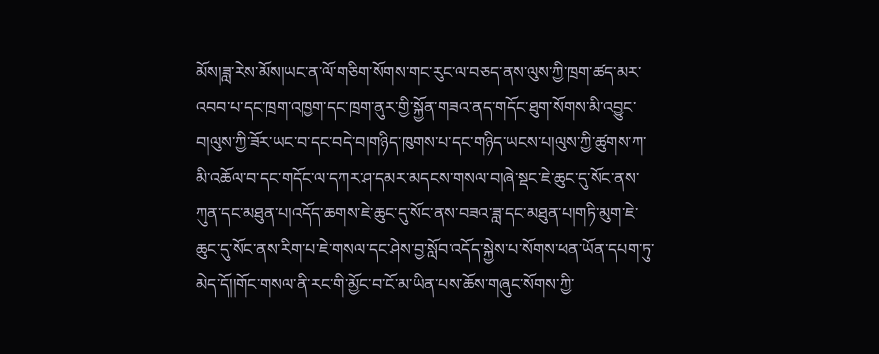མོས།ཟླ་རེས་མོས།ཡང་ན་ལོ་གཅིག་སོགས་གང་རུང་ལ་བཅད་ནས་ལུས་ཀྱི་ཁྲག་ཚད་མར་འབབ་པ་དང་ཁྲག་འཁྱག་དང་ཁྲག་ནུར་གྱི་སྐྱོན་གཟའ་ནད་གདོང་ཐུག་སོགས་མི་འབྱུང་བ།ལུས་ཀྱི་ཟོར་ཡང་བ་དང་བདེ་བ།གཉིད་ཁུགས་པ་དང་གཉིད་ཡངས་པ།ལུས་ཀྱི་ཚུགས་ཀ་མི་འཆོལ་བ་དང་གདོང་ལ་དཀར་ཤ་དམར་མདངས་གསལ་བ།ཞེ་སྡང་ཇེ་ཆུང་དུ་སོང་ནས་ཀུན་དང་མཐུན་པ།འདོད་ཆགས་ཇེ་ཆུང་དུ་སོང་ནས་བཟའ་ཟླ་དང་མཐུན་པ།གཏི་མུག་ཇེ་ཆུང་དུ་སོང་ནས་རིག་པ་ཇེ་གསལ་དང་ཤེས་བྱ་སློབ་འདོད་སྐྱེས་པ་སོགས་ཕན་ཡོན་དཔག་ཏུ་མེད་དོ།།གོང་གསལ་ནི་རང་གི་མྱོང་བ་ངོ་མ་ཡིན་པས་ཆོས་གཞུང་སོགས་ཀྱི་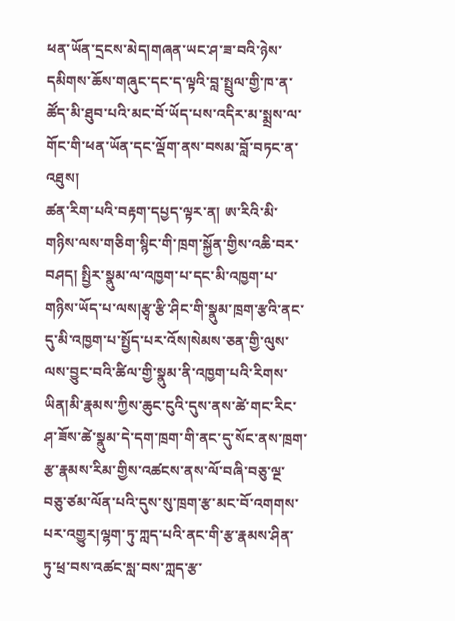ཕན་ཡོན་དྲངས་མེད།གཞན་ཡང་ཤ་ཟ་བའི་ཉེས་དམིགས་ཆོས་གཞུང་དང་ད་ལྟའི་བླ་སྤྲུལ་གྱི་ཁ་ན་ཚོད་མི་ཐུབ་པའི་མང་བོ་ཡོད་པས་འདིར་མ་སྨྲས་ལ་གོང་གི་ཕན་ཡོན་དང་ལྡོག་ནས་བསམ་བློ་བཏང་ན་འཐུས།
ཚན་རིག་པའི་བརྟག་དཔྱད་ལྟར་ན། ཨ་རིའི་མི་གཉིས་ལས་གཅིག་སྙིང་གི་ཁྲག་སྐྱོན་གྱིས་འཆི་བར་བཤད། སྤྱིར་སྣུམ་ལ་འཁྱག་པ་དང་མི་འཁྱག་པ་གཉིས་ཡོད་པ་ལས།རྩྭ་རྩི་ཤིང་གི་སྣུམ་ཁྲག་རྩའི་ནང་དུ་མི་འཁྱག་པ་སྤྱོད་པར་འོས།སེམས་ཅན་གྱི་ལུས་ལས་བྱུང་བའི་ཚིལ་གྱི་སྣུམ་ནི་འཁྱག་པའི་རིགས་ཡིན།མི་རྣམས་ཀྱིས་ཆུང་ངུའི་དུས་ནས་ཚེ་གང་རིང་ཤ་ཟོས་ཚེ་སྣུམ་དེ་དག་ཁྲག་གི་ནང་དུ་སོང་ནས་ཁྲག་རྩ་རྣམས་རིམ་གྱིས་འཚངས་ནས་ལོ་བཞི་བཅུ་ལྔ་བཅུ་ཙམ་ལོན་པའི་དུས་སུ་ཁྲག་རྩ་མང་བོ་འགགས་པར་འགྱུར།ལྷག་ཏུ་ཀླད་པའི་ནང་གི་རྩ་རྣམས་ཤིན་ཏུ་ཕྲ་བས་འཚང་སླ་བས་ཀླད་རྩ་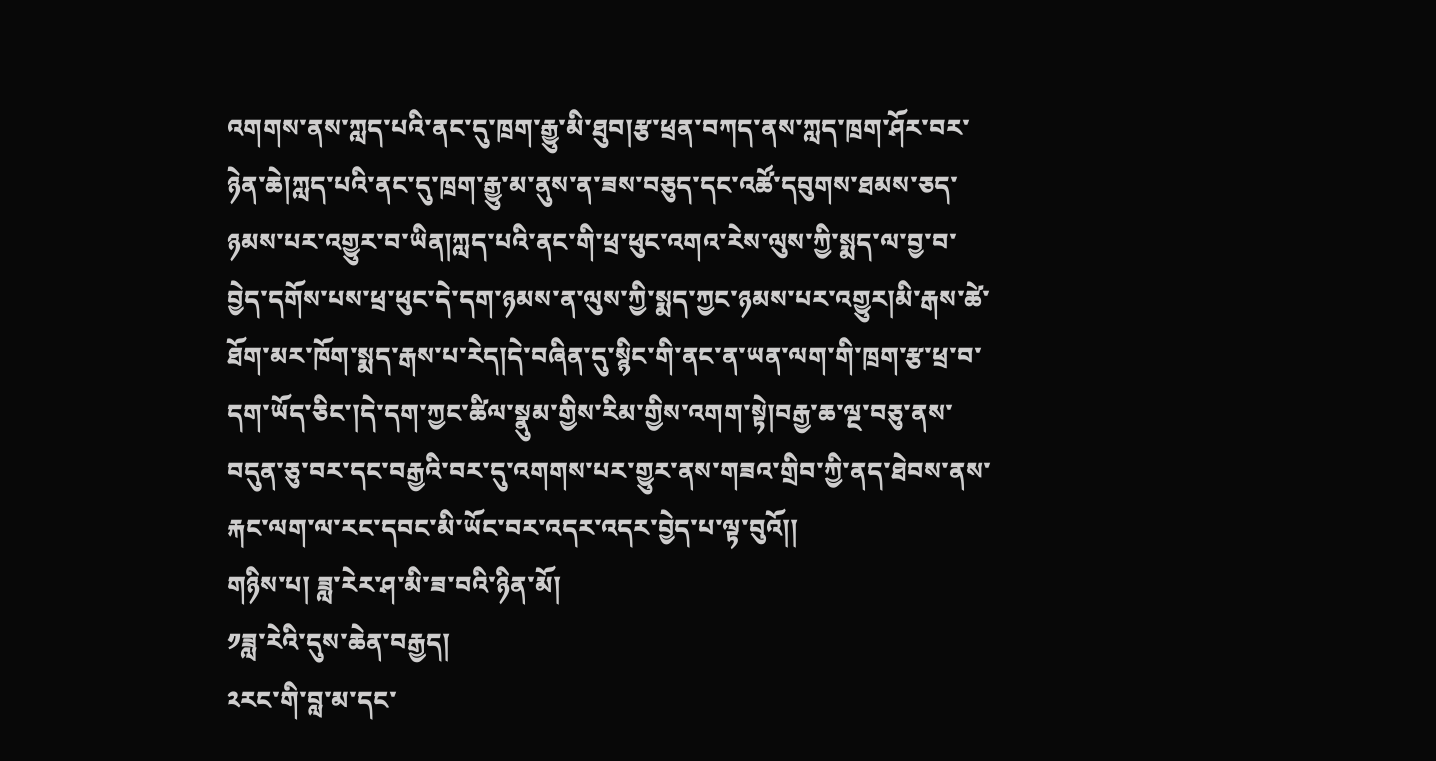འགགས་ནས་ཀླད་པའི་ནང་དུ་ཁྲག་རྒྱུ་མི་ཐུབ།རྩ་ཕྲན་བཀད་ནས་ཀླད་ཁྲག་ཤོར་བར་ཉེན་ཆེ།ཀླད་པའི་ནང་དུ་ཁྲག་རྒྱུ་མ་ནུས་ན་ཟས་བཅུད་དང་འཚོ་དབུགས་ཐམས་ཅད་ཉམས་པར་འགྱུར་བ་ཡིན།ཀླད་པའི་ནང་གི་ཕྲ་ཕུང་འགའ་རེས་ལུས་ཀྱི་སྨད་ལ་བྱ་བ་བྱེད་དགོས་པས་ཕྲ་ཕུང་དེ་དག་ཉམས་ན་ལུས་ཀྱི་སྨད་ཀྱང་ཉམས་པར་འགྱུར།མི་རྒས་ཚེ་ཐོག་མར་ཁོག་སྨད་རྒས་པ་རེད།དེ་བཞིན་དུ་སྙིང་གི་ནང་ན་ཡན་ལག་གི་ཁྲག་རྩ་ཕྲ་བ་དག་ཡོད་ཅིང་།དེ་དག་ཀྱང་ཚིལ་སྣུམ་གྱིས་རིམ་གྱིས་འགག་སྟེ།བརྒྱ་ཆ་ལྔ་བཅུ་ནས་བདུན་ཅུ་བར་དང་བརྒྱའི་བར་དུ་འགགས་པར་གྱུར་ནས་གཟའ་གྲིབ་ཀྱི་ནད་ཐེབས་ནས་རྐང་ལག་ལ་རང་དབང་མི་ཡོང་བར་འདར་འདར་བྱེད་པ་ལྟ་བུའོ།།
གཉིས་པ། ཟླ་རེར་ཤ་མི་ཟ་བའི་ཉིན་མོ།
༡ཟླ་རེའི་དུས་ཆེན་བརྒྱད།
༢རང་གི་བླ་མ་དང་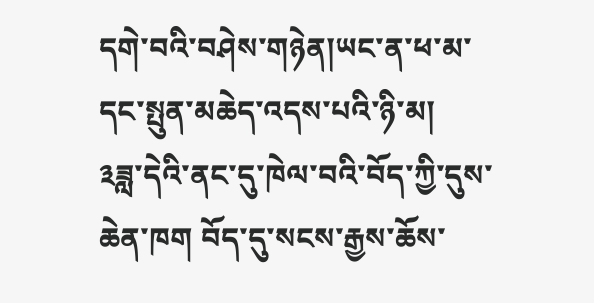དགེ་བའི་བཤེས་གཉེན།ཡང་ན་ཕ་མ་དང་སྤུན་མཆེད་འདས་པའི་ཉི་མ།
༣ཟླ་དེའི་ནང་དུ་ཁེལ་བའི་བོད་ཀྱི་དུས་ཆེན་ཁག བོད་དུ་སངས་རྒྱས་ཆོས་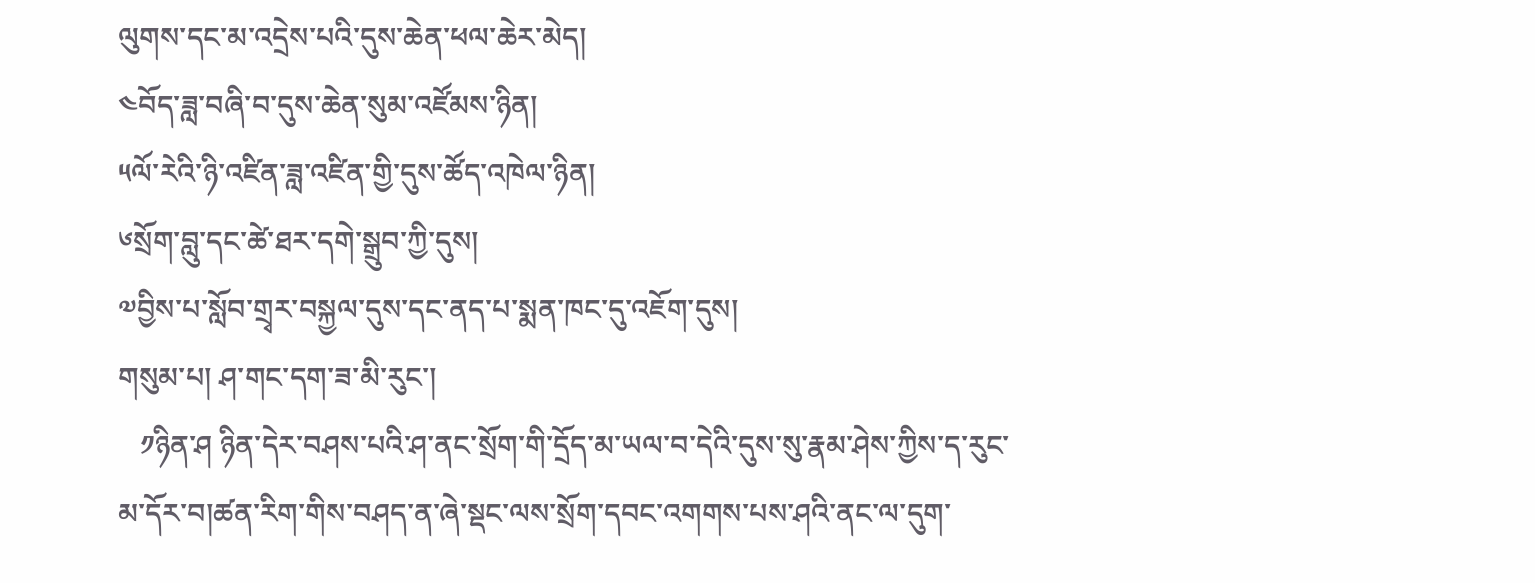ལུགས་དང་མ་འདྲེས་པའི་དུས་ཆེན་ཕལ་ཆེར་མེད།
༤བོད་ཟླ་བཞི་བ་དུས་ཆེན་སུམ་འཛོམས་ཉིན།
༥ལོ་རེའི་ཉི་འཛིན་ཟླ་འཛིན་གྱི་དུས་ཚོད་འཁེལ་ཉིན།
༦སྲོག་བླུ་དང་ཚེ་ཐར་དགེ་སྒྲུབ་ཀྱི་དུས།
༧བྱིས་པ་སློབ་གྲྭར་བསྐྱལ་དུས་དང་ནད་པ་སྨན་ཁང་དུ་འཇོག་དུས།
གསུམ་པ། ཤ་གང་དག་ཟ་མི་རུང་།
   ༡ཉིན་ཤ ཉིན་དེར་བཤས་པའི་ཤ་ནང་སྲོག་གི་དྲོད་མ་ཡལ་བ་དེའི་དུས་སུ་རྣམ་ཤེས་ཀྱིས་ད་རུང་མ་དོར་བ།ཚན་རིག་གིས་བཤད་ན་ཞེ་སྡང་ལས་སྲོག་དབང་འགགས་པས་ཤའི་ནང་ལ་དུག་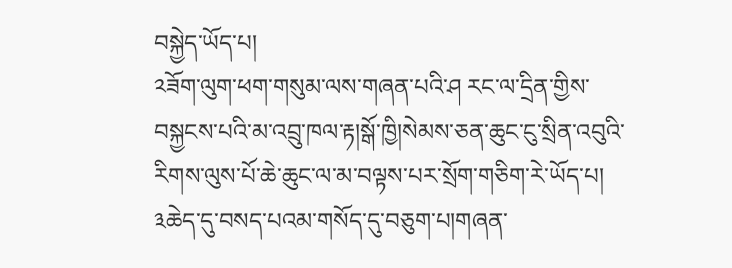བསྐྱེད་ཡོད་པ།
༢ཟོག་ལུག་ཕག་གསུམ་ལས་གཞན་པའི་ཤ རང་ལ་དྲིན་གྱིས་བསྐྱངས་པའི་མ་འབྲུ་ཁལ་རྟ།སྒོ་ཁྱི།སེམས་ཅན་ཆུང་ངུ་སྲིན་འབུའི་རིགས་ལུས་པོ་ཆེ་ཆུང་ལ་མ་བལྟས་པར་སྲོག་གཅིག་རེ་ཡོད་པ།
༣ཆེད་དུ་བསད་པའམ་གསོད་དུ་བཅུག་པ།གཞན་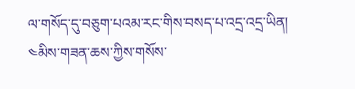ལ་གསོད་དུ་བཅུག་པའམ་རང་གིས་བསད་པ་འདྲ་འདྲ་ཡིན།
༤མིས་གཟན་ཆས་ཀྱིས་གསོས་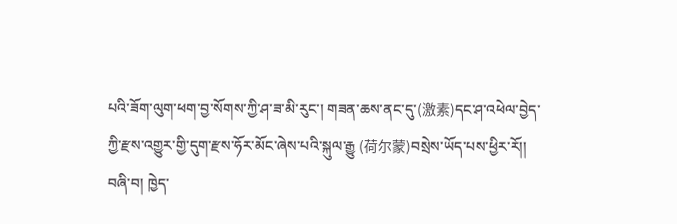པའི་ཟོག་ལུག་ཕག་བྱ་སོགས་ཀྱི་ཤ་ཟ་མི་རུང་། གཟན་ཆས་ནང་དུ་(激素)དང་ཤ་འཕེལ་བྱེད་
ཀྱི་རྫས་འགྱུར་གྱི་དུག་རྫས་ཧོར་མོང་ཞེས་པའི་སྐུལ་རྒྱུ (荷尔蒙)བསྲེས་ཡོད་པས་ཕྱིར་རོ།།
བཞི་བ། ཁྱེད་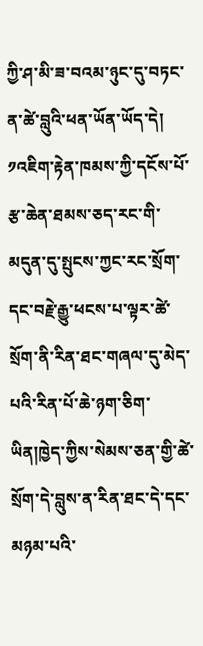ཀྱི་ཤ་མི་ཟ་བའམ་ཉུང་དུ་བཏང་ན་ཚེ་བླུའི་ཕན་ཡོན་ཡོད་དེ།
༡འཇིག་རྟེན་ཁམས་ཀྱི་དངོས་པོ་རྩ་ཆེན་ཐམས་ཅད་རང་གི་མདུན་དུ་སྤུངས་ཀྱང་རང་སྲོག་དང་བརྗེ་རྒྱུ་ཕངས་པ་ལྟར་ཚེ་སྲོག་ནི་རིན་ཐང་གཞལ་དུ་མེད་པའི་རིན་པོ་ཆེ་ཉག་ཅིག་ཡིན།ཁྱེད་ཀྱིས་སེམས་ཅན་གྱི་ཚེ་སྲོག་དེ་བླུས་ན་རིན་ཐང་དེ་དང་མཉམ་པའི་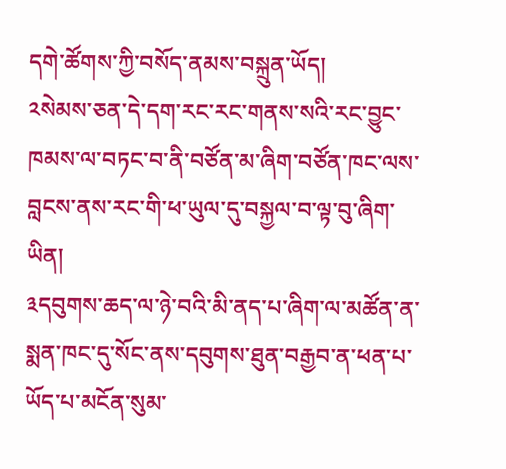དགེ་ཚོགས་ཀྱི་བསོད་ནམས་བསྐྲུན་ཡོད།
༢སེམས་ཅན་དེ་དག་རང་རང་གནས་སའི་རང་བྱུང་ཁམས་ལ་བཏང་བ་ནི་བཙོན་མ་ཞིག་བཙོན་ཁང་ལས་བླངས་ནས་རང་གི་ཕ་ཡུལ་དུ་བསྐྱལ་བ་ལྟ་བུ་ཞིག་ཡིན།
༣དབུགས་ཆད་ལ་ཉེ་བའི་མི་ནད་པ་ཞིག་ལ་མཚོན་ན་སྨན་ཁང་དུ་སོང་ནས་དབུགས་ཐུན་བརྒྱབ་ན་ཕན་པ་ཡོད་པ་མངོན་སུམ་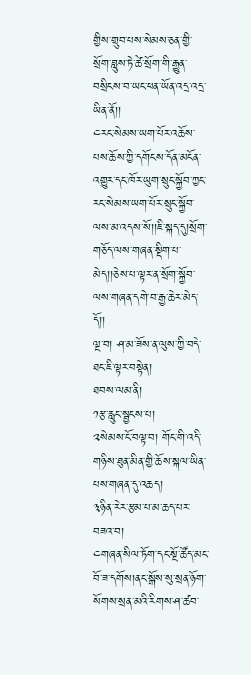གྱིས་གྲུབ་པས་སེམས་ཅན་གྱི་སྲོག་བླུས་ཏེ་ཚེ་སྲོག་གི་རྒྱུན་བསྲིངས་བ་ཡང་ཕན་ཡོན་འདྲ་འདྲ་ཡིན་ནོ།།
༤རང་སེམས་ཡག་པོར་འཆོས་པས་ཆོས་ཀྱི་དགོངས་དོན་མངོན་འགྱུར་དང་ཁོར་ཡུག་སྲུང་སྐྱོབ་ཀྱང་རང་སེམས་ཡག་པོར་སྲུང་སྐྱོབ་ལས་མ་འདས་སོ།།ཇི་སྐད་དུ།སྲོག་གཅོད་ལས་གཞན་སྡིག་པ་མེད།།ཅེས་པ་ལྟར་ན་སྲོག་སྐྱོབ་ལས་གཞན་དགེ་བ་རྒྱ་ཆེར་མེད་དོ།།
ལྔ་བ། ཤ་མ་ཟོས་ན་ལུས་ཀྱི་བདེ་ཐང་ཇི་ལྟར་བསྟེན།
ཐབས་ལམ་ནི།
༡རྩ་རླུང་སྦྱངས་པ།
༢སེམས་ངོ་བལྟ་བ། གོང་གི་འདི་གཉིས་ཐུན་མིན་གྱི་ཆོས་སྐལ་ཡིན་པས་གཞན་དུ་འཆད།
༣ཉིན་རེར་རྩམ་པ་མ་ཆད་པར་བཟའ་བ།
༤གཞན་སིལ་ཏོག་དང་སྔོ་ཚོད་མང་བོ་ཟ་དགོས།ནང་སྒོས་སུ་སྲན་ཉོག་སོགས་སྲན་མའི་རིགས་ཤ་ཚབ་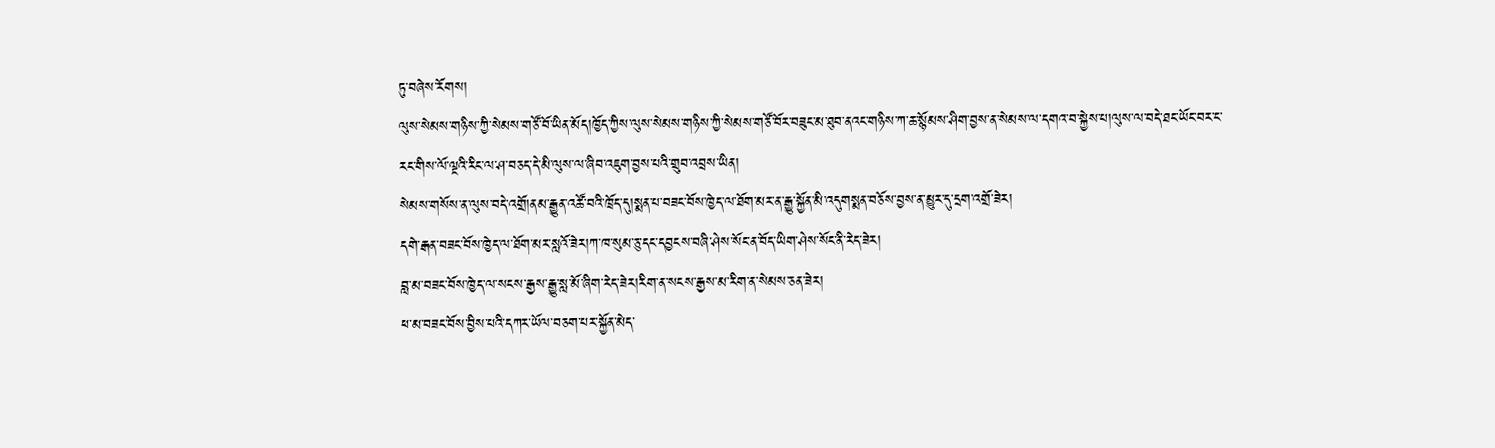ཏུ་བཞེས་རོགས།
ལུས་སེམས་གཉིས་ཀྱི་སེམས་གཙོ་བོ་ཡིན་མོད།ཁྱོད་ཀྱིས་ལུས་སེམས་གཉིས་ཀྱི་སེམས་གཙོ་བོར་བཟུང་མ་ཐུབ་ནའང་གཉིས་ཀ་ཆ་སྙོམས་ཤིག་བྱས་ན་སེམས་ལ་དགའ་བ་སྐྱེས་པ།ལུས་ལ་བདེ་ཐང་ཡོང་བར་ང་རང་གིས་ལོ་ལྔའི་རིང་ལ་ཤ་བཅད་དེ་མི་ལུས་ལ་ཞིབ་འཇུག་བྱས་པའི་གྲུབ་འབྲས་ཡིན།
སེམས་གསོས་ན་ལུས་བདེ་འགྲོ།ནམ་རྒྱུན་འཚོ་བའི་ཁྲོད་དུ།སྨན་པ་བཟང་བོས་ཁྱེད་ལ་ཐོག་མར་ན་རྒྱུ་སྐྱོན་མི་འདུགསྨན་བཅོས་བྱས་ན་མྱུར་དུ་དྲག་འགྲོ་ཟེར།
དགེ་རྒན་བཟང་བོས་ཁྱེད་ལ་ཐོག་མར་སླའོ་ཟེར།ཀ་ཁ་སུམ་ཅུ་དང་དབྱངས་བཞི་ཤེས་སོང་ན་བོད་ཡིག་ཤེས་སོང་ནི་རེད་ཟེར།
བླ་མ་བཟང་བོས་ཁྱེད་ལ་སངས་རྒྱས་རྒྱུ་སླ་མོ་ཞིག་རེད་ཟེར།རིག་ན་སངས་རྒྱས་མ་རིག་ན་སེམས་ཅན་ཟེར།
ཕ་མ་བཟང་བོས་བྱིས་པའི་དཀར་ཡོལ་བཅག་པར་སྐྱོན་མེད་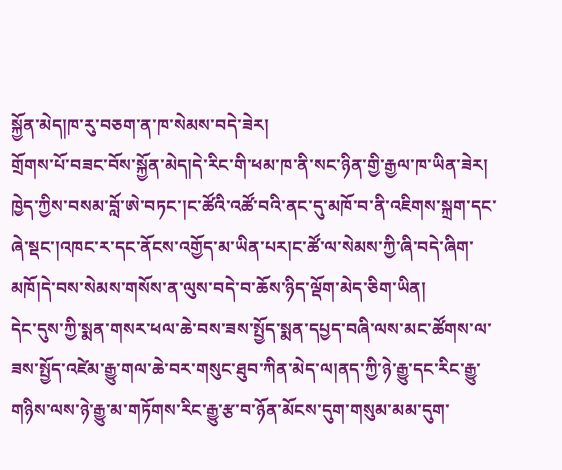སྐྱོན་མེད།ཁ་རུ་བཅག་ན་ཁ་སེམས་བདེ་ཟེར།
གྲོགས་པོ་བཟང་བོས་སྐྱོན་མེད།དེ་རིང་གི་ཕམ་ཁ་ནི་སང་ཉིན་གྱི་རྒྱལ་ཁ་ཡིན་ཟེར།
ཁྱེད་ཀྱིས་བསམ་བློ་ཨེ་བཏང་།ང་ཚོའི་འཚོ་བའི་ནང་དུ་མཁོ་བ་ནི་འཇིགས་སྐྲག་དང་ཞེ་སྡང་།འཁང་ར་དང་ནོངས་འགྱོད་མ་ཡིན་པར།ང་ཚོ་ལ་སེམས་ཀྱི་ཞི་བདེ་ཞིག་མཁོ།དེ་བས་སེམས་གསོས་ན་ལུས་བདེ་བ་ཆོས་ཉིད་ལྡོག་མེད་ཅིག་ཡིན།
དེང་དུས་ཀྱི་སྨན་གསར་ཕལ་ཆེ་བས་ཟས་སྤྱོད་སྨན་དཔྱད་བཞི་ལས་མང་ཚོགས་ལ་ཟས་སྤྱོད་འཛེམ་རྒྱུ་གལ་ཆེ་བར་གསུང་ཐུབ་ཀིན་མེད་ལ།ནད་ཀྱི་ཉེ་རྒྱུ་དང་རིང་རྒྱུ་གཉིས་ལས་ཉེ་རྒྱུ་མ་གཏོགས་རིང་རྒྱུ་རྩ་བ་ཉོན་མོངས་དུག་གསུམ་མམ་དུག་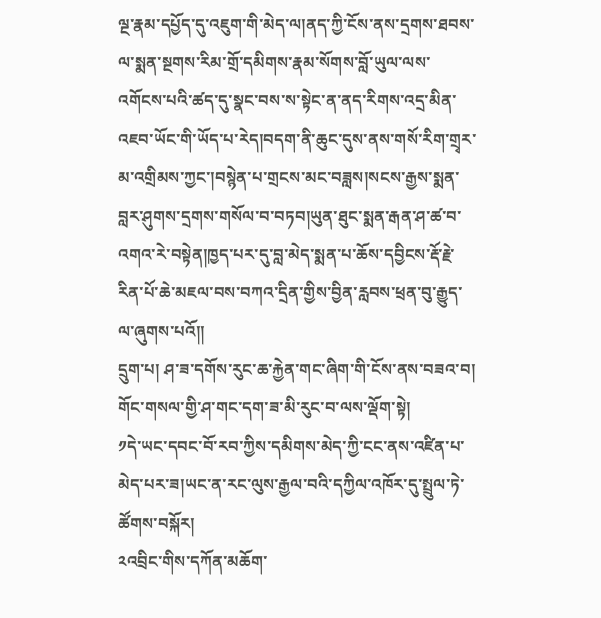ལྔ་རྣམ་དཔྱོད་དུ་འཇུག་གི་མེད་ལ།ནད་ཀྱི་ངོས་ནས་དྲགས་ཐབས་ལ་སྨན་སྔགས་རིམ་གྲོ་དམིགས་རྣམ་སོགས་བློ་ཡུལ་ལས་འགོངས་པའི་ཚད་དུ་སྣང་བས་ས་སྟེང་ན་ནད་རིགས་འདྲ་མིན་འཇབ་ཡོང་གི་ཡོད་པ་རེད།བདག་ནི་ཆུང་དུས་ནས་གསོ་རིག་གྲྭར་མ་འགྲིམས་ཀྱང་།བསྙེན་པ་གྲངས་མང་བཟླས།སངས་རྒྱས་སྨན་བླར་ཤུགས་དྲགས་གསོལ་བ་བཏབ།ཡུན་ཐུང་སྨན་རྒན་ཤ་ཚ་བ་འགའ་རེ་བསྟེན།ཁྱད་པར་དུ་བླ་མེད་སྨན་པ་ཆོས་དབྱིངས་རྡོ་རྗེ་རིན་པོ་ཆེ་མཇལ་བས་བཀའ་དྲིན་གྱིས་བྱིན་རླབས་ཕྲན་བུ་རྒྱུད་ལ་ཞུགས་པའོ།།
དྲུག་པ། ཤ་ཟ་དགོས་རུང་ཆ་རྐྱེན་གང་ཞིག་གི་ངོས་ནས་བཟའ་བ།
གོང་གསལ་གྱི་ཤ་གང་དག་ཟ་མི་རུང་བ་ལས་ལྡོག་སྟེ།
༡དེ་ཡང་དབང་བོ་རབ་ཀྱིས་དམིགས་མེད་ཀྱི་ངང་ནས་འཛིན་པ་མེད་པར་ཟ།ཡང་ན་རང་ལུས་རྒྱལ་བའི་དཀྱིལ་འཁོར་དུ་སྤྲུལ་ཏེ་ཚོགས་བསྐོར།
༢འབྲིང་གིས་དཀོན་མཆོག་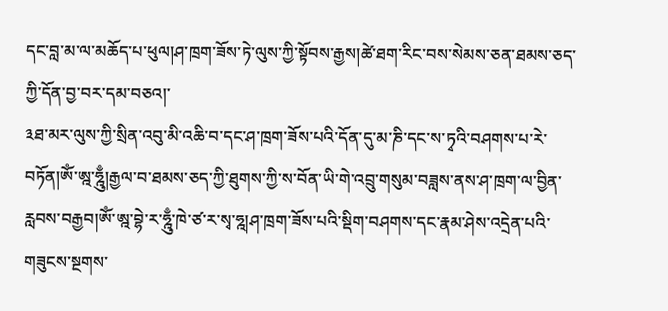དང་བླ་མ་ལ་མཆོད་པ་ཕུལ།ཤ་ཁྲག་ཟོས་ཏེ་ལུས་ཀྱི་སྟོབས་རྒྱས།ཚེ་ཐག་རིང་བས་སེམས་ཅན་ཐམས་ཅད་ཀྱི་དོན་བྱ་བར་དམ་བཅའ།་
༣ཐ་མར་ལུས་ཀྱི་སྲིན་འབུ་མི་འཆི་བ་དང་ཤ་ཁྲག་ཟོས་པའི་དོན་དུ་མ་ཎི་དང་ས་ཏྭའི་བཤགས་པ་རེ་བཏོན།ཨོཾ་ཨྰ་ཧྰུྃ།རྒྱལ་བ་ཐམས་ཅད་ཀྱི་ཐུགས་ཀྱི་ས་བོན་ཡི་གེ་འབྲུ་གསུམ་བཟླས་ནས་ཤ་ཁྲག་ལ་བྱིན་རླབས་བརྒྱབ།ཨོཾ་ཨྰ་བྷེ་ར་ཧྰུྃ་ཁེ་ཙ་ར་སྭ་ཧྰ།ཤ་ཁྲག་ཟོས་པའི་སྡིག་བཤགས་དང་རྣམ་ཤེས་འདྲེན་པའི་གཟུངས་སྔགས་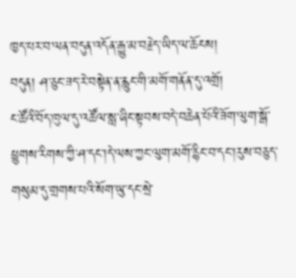ཁྱད་པར་བ་ལན་བདུན་འདོན་རྒྱུ་མ་བརྗེད་ཡིད་ལ་ཆོངས།
བདུན། ཤ་ཅུང་ཟད་རེ་བསྟེན་ན་རླུང་གི་མགོ་གནོན་དུ་འགྲོ།
ང་ཚོའི་བོད་ཁུལ་དུ་འཚོལ་སླ་ཞིང་སྟབས་བདེ་བཆེན་པོའི་ཟོག་ལུག་སྒོ་ཕྱུགས་རིགས་ཀྱི་ཤ་དང་།དེ་ལས་ཀྱང་ལུག་མགོ་རྙིང་བ་དང་།རུས་བཅུད་གསུམ་དུ་གྲགས་པའི་སོག་ཡུ་དང་སྲེ་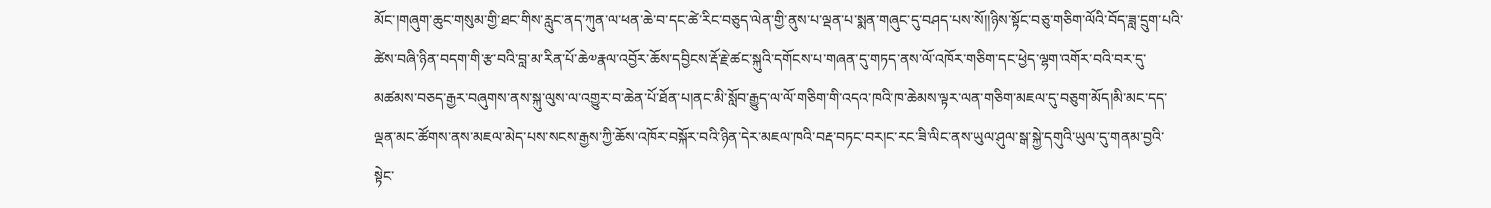མོང་།གཞུག་ཆུང་གསུམ་གྱི་ཐང་གིས་རླུང་ནད་ཀུན་ལ་ཕན་ཆེ་བ་དང་ཚེ་རིང་བཅུད་ལེན་གྱི་ནུས་པ་ལྡན་པ་སྨན་གཞུང་དུ་བཤད་པས་སོ།།ཉིས་སྟོང་བཅུ་གཅིག་ལོའི་བོད་ཟླ་དྲུག་པའི་ཚེས་བཞི་ཉིན་བདག་གི་རྩ་བའི་བླ་མ་རིན་པོ་ཆེ༧རྣལ་འབྱོར་ཆོས་དབྱིངས་རྡོ་རྗེ་ཚང་སྐུའི་དགོངས་པ་གཞན་དུ་གཏད་ནས་ལོ་འཁོར་གཅིག་དང་ཕྱེད་ལྷག་འགོར་བའི་བར་དུ་མཚམས་བཅད་རྒྱར་བཞུགས་ནས་སྐུ་ལུས་ལ་འགྱུར་བ་ཆེན་པོ་ཐོན་པ།ནང་མི་སློབ་རྒྱུད་ལ་ལོ་གཅིག་གི་འདའ་ཁའི་ཁ་ཆེམས་ལྟར་ལན་གཅིག་མཇལ་དུ་བཅུག་མོད།མི་མང་དད་ལྡན་མང་ཚོགས་ནས་མཇལ་མེད་པས་སངས་རྒྱས་ཀྱི་ཆོས་འཁོར་བསྐོར་བའི་ཉིན་དེར་མཇལ་ཁའི་བརྡ་བཏང་བར།ང་རང་ཟི་ལིང་ནས་ཡུལ་ཤུལ་སྒ་སྐྱེ་དགུའི་ཡུལ་དུ་གནམ་བྱའི་སྟེང་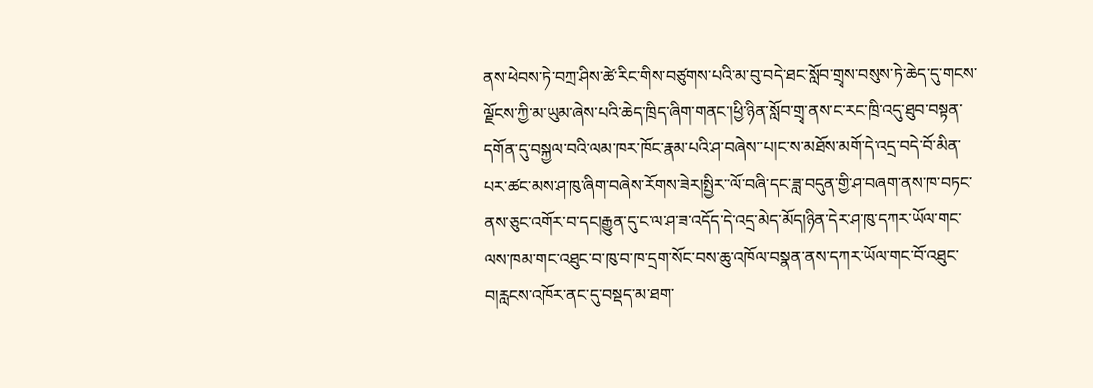ནས་ཕེབས་ཏེ་བཀྲ་ཤིས་ཚེ་རིང་གིས་བཙུགས་པའི་མ་བུ་བདེ་ཐང་སློབ་གྲྭས་བསུས་ཏེ་ཆེད་དུ་གངས་ལྗོངས་ཀྱི་མ་ཡུམ་ཞེས་པའི་ཆེད་ཁྲིད་ཞིག་གནང་།ཕྱི་ཉིན་སློབ་གྲྭ་ནས་ང་རང་ཁྲི་འདུ་ཐུབ་བསྟན་དགོན་དུ་བསྐྱལ་བའི་ལམ་ཁར་ཁོང་རྣམ་པའི་ཤ་བཞེས་་པ།ང་ས་མཐོས་མགོ་དེ་འདྲ་བདེ་བོ་མིན་པར་ཚང་མས་ཤ་ཁུ་ཞིག་བཞེས་རོགས་ཟེར།སྤྱིར་་ལོ་བཞི་དང་ཟླ་བདུན་གྱི་ཤ་བཞག་ནས་ཁ་བཏང་ནས་ཅུང་འགོར་བ་དང།རྒྱུན་དུ་ང་ལ་ཤ་ཟ་འདོད་དེ་འདྲ་མེད་མོད།ཉིན་དེར་ཤ་ཁུ་དཀར་ཡོལ་གང་ལས་ཁམ་གང་འཐུང་བ་ཁུ་བ་ཁ་དྲག་སོང་བས་ཆུ་འཁོལ་བསྣན་ནས་དཀར་ཡོལ་གང་བོ་འཐུང་བ།རླངས་འཁོར་ནང་དུ་བསྡད་མ་ཐག་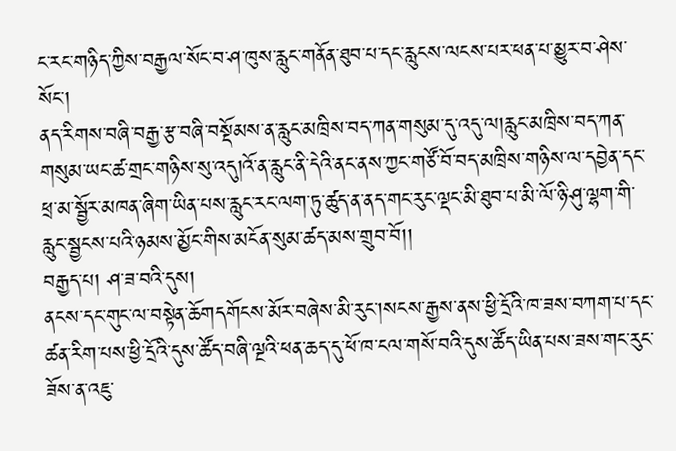ང་རང་གཉིད་ཀྱིས་བརྒྱལ་སོང་བ་ཤ་ཁུས་རླུང་གནོན་ཐུབ་པ་དང་རླུངས་ལངས་པར་ཕན་པ་མྱུར་བ་ཤེས་སོང་།
ནད་རིགས་བཞི་བརྒྱ་རྩ་བཞི་བསྡོམས་ན་རླུང་མཁྲིས་བད་ཀན་གསུམ་དུ་འདུ་ལ།རླུང་མཁྲིས་བད་ཀན་གསུམ་ཡང་ཚ་གྲང་གཉིས་སུ་འདུ།འོ་ན་རླུང་ནི་དེའི་ནང་ནས་ཀྱང་གཙོ་བོ་བད་མཁྲིས་གཉིས་ལ་དབྱེན་དང་ཕྲ་མ་སྦྱོར་མཁན་ཞིག་ཡིན་པས་རླུང་རང་ལག་ཏུ་ཚུད་ན་ནད་གང་རུང་ལྡང་མི་ཐུབ་པ་མི་ལོ་ཉི་ཤུ་ལྷག་གི་རླུང་སྦྱངས་པའི་ཉམས་མྱོང་གིས་མངོན་སུམ་ཚད་མས་གྲུབ་བོ།།
བརྒྱད་པ། ཤ་ཟ་བའི་དུས།
ནངས་དང་གུང་ལ་བསྟེན་ཆོགདགོངས་མོར་བཞེས་མི་རུང་།སངས་རྒྱས་ནས་ཕྱི་དྲོའི་ཁ་ཟས་བཀག་པ་དང་ཚན་རིག་པས་ཕྱི་དྲོའི་དུས་ཚོད་བཞི་ལྔའི་ཕན་ཆད་དུ་ཕོ་ཁ་ངལ་གསོ་བའི་དུས་ཚོད་ཡིན་པས་ཟས་གང་རུང་ཟོས་ན་འཇུ་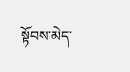སྟོབས་མེད་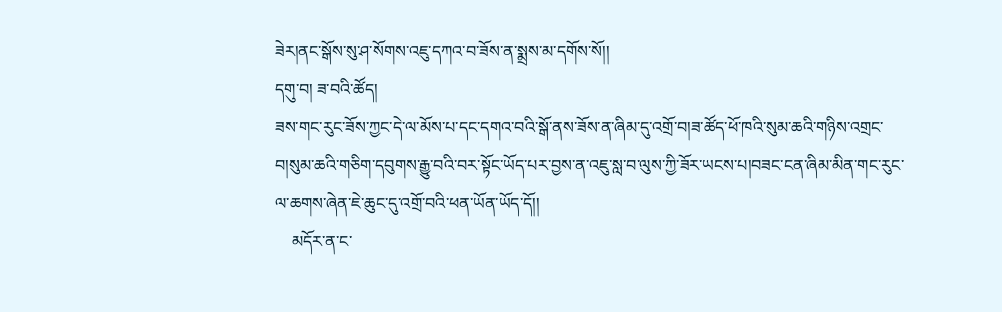ཟེར།ནང་སྒོས་སུ་ཤ་སོགས་འཇུ་དཀའ་བ་ཟོས་ན་སྨྲས་མ་དགོས་སོ།།
དགུ་བ། ཟ་བའི་ཚོད།
ཟས་གང་རུང་ཟོས་ཀྱང་དེ་ལ་མོས་པ་དང་དགའ་བའི་སྒོ་ནས་ཟོས་ན་ཞིམ་དུ་འགྲོ་བ།ཟ་ཚོད་ཕོ་ཁའི་སུམ་ཆའི་གཉིས་འགྲང་བ།སུམ་ཆའི་གཅིག་དབུགས་རྒྱུ་བའི་བར་སྟོང་ཡོད་པར་བྱས་ན་འཇུ་སླ་བ་ལུས་ཀྱི་ཟོར་ཡངས་པ།བཟང་ངན་ཞིམ་མིན་གང་རུང་ལ་ཆགས་ཞེན་ཇེ་ཆུང་དུ་འགྲོ་བའི་ཕན་ཡོན་ཡོད་དོ།།
    མདོར་ན་ང་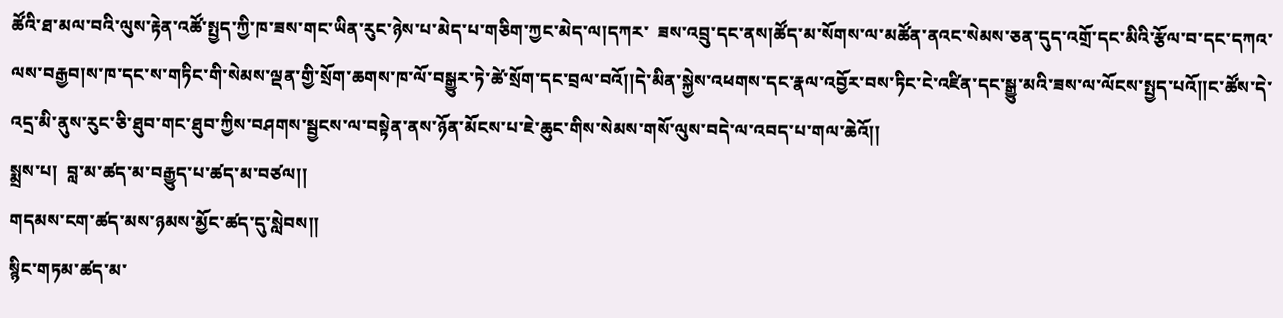ཚོའི་ཐ་མལ་བའི་ལུས་རྟེན་འཚོ་སྤྱད་ཀྱི་ཁ་ཟས་གང་ཡིན་རུང་ཉེས་པ་མེད་པ་གཅིག་ཀྱང་མེད་ལ།དཀར་  ཟས་འབྲུ་དང་ནས།ཚོད་མ་སོགས་ལ་མཚོན་ནའང་སེམས་ཅན་དུད་འགྲོ་དང་མིའི་རྩོལ་བ་དང་དཀའ་ལས་བརྒྱབ།ས་ཁ་དང་ས་གཏིང་གི་སེམས་ལྡན་གྱི་སྲོག་ཆགས་ཁ་ལོ་བསྒྱུར་ཏེ་ཚེ་སྲོག་དང་བྲལ་བའོ།།དེ་མིན་སྐྱེས་འཕགས་དང་རྣལ་འབྱོར་བས་ཏིང་ངེ་འཛིན་དང་སྒྱུ་མའི་ཟས་ལ་ལོངས་སྤྱད་པའོ།།ང་ཚོས་དེ་འདྲ་མི་ནུས་རུང་ཅི་ཐུབ་གང་ཐུབ་ཀྱིས་བཤགས་སྦྱངས་ལ་བསྟེན་ནས་ཉོན་མོངས་པ་ཇེ་ཆུང་གིས་སེམས་གསོ་ལུས་བདེ་ལ་འབད་པ་གལ་ཆེའོ།།
སྨྲས་པ།  བླ་མ་ཚད་མ་བརྒྱུད་པ་ཚད་མ་བཙལ།།
གདམས་ངག་ཚད་མས་ཉམས་མྱོང་ཚད་དུ་སླེབས།།
སྙིང་གཏམ་ཚད་མ་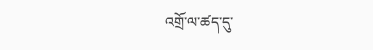འགྲོ་ལ་ཚད་དུ་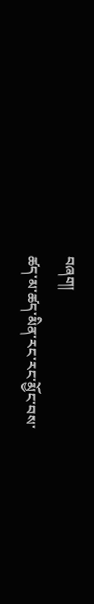བཞག།
ཚད་མ་ཚད་མིན་རང་རང་མྱོང་བས་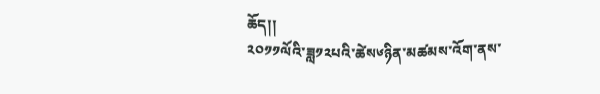ཆོད།།
༢༠༡༡ལོའི་ཟླ༡༢པའི་ཚེས༦ཉིན་མཚམས་འོག་ནས་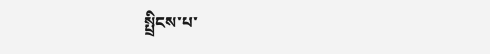སྤྲིངས་པ་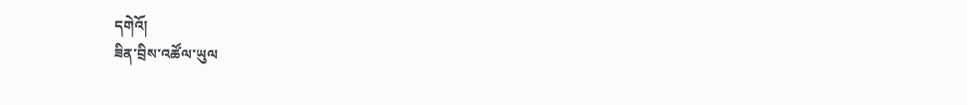དགེའོ།
ཟིན་བྲིས་འཚོལ་ཡུལ